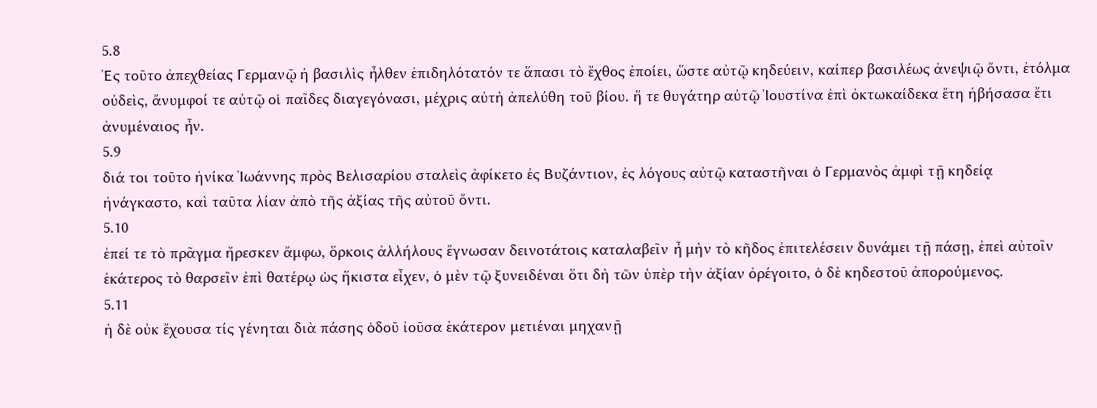5.8
Ἐς τοῦτο ἀπεχθείας Γερμανῷ ἡ βασιλὶς ἦλθεν ἐπιδηλότατόν τε ἅπασι τὸ ἔχθος ἐποίει, ὥστε αὐτῷ κηδεύειν, καίπερ βασιλέως ἀνεψιῷ ὄντι, ἐτόλμα οὐδεὶς, ἄνυμφοί τε αὐτῷ οἱ παῖδες διαγεγόνασι, μέχρις αὐτὴ ἀπελύθη τοῦ βίου. ἥ τε θυγάτηρ αὐτῷ Ἰουστίνα ἐπὶ ὀκτωκαίδεκα ἔτη ἡβήσασα ἔτι ἀνυμέναιος ἦν.
5.9
διά τοι τοῦτο ἡνίκα Ἰωάννης πρὸς Βελισαρίου σταλεὶς ἀφίκετο ἐς Βυζάντιον, ἐς λόγους αὐτῷ καταστῆναι ὁ Γερμανὸς ἀμφὶ τῇ κηδείᾳ ἠνάγκαστο, καὶ ταῦτα λίαν ἀπὸ τῆς ἀξίας τῆς αὐτοῦ ὄντι.
5.10
ἐπεί τε τὸ πρᾶγμα ἤρεσκεν ἄμφω, ὅρκοις ἀλλήλους ἔγνωσαν δεινοτάτοις καταλαβεῖν ἦ μὴν τὸ κῆδος ἐπιτελέσειν δυνάμει τῇ πάσῃ, ἐπεὶ αὐτοῖν ἑκάτερος τὸ θαρσεῖν ἐπὶ θατέρῳ ὡς ἥκιστα εἶχεν, ὁ μὲν τῷ ξυνειδέναι ὅτι δὴ τῶν ὑπὲρ τὴν ἀξίαν ὀρέγοιτο, ὁ δὲ κηδεστοῦ ἀπορούμενος.
5.11
ἡ δὲ οὐκ ἔχουσα τίς γένηται διὰ πάσης ὁδοῦ ἰοῦσα ἑκάτερον μετιέναι μηχανῇ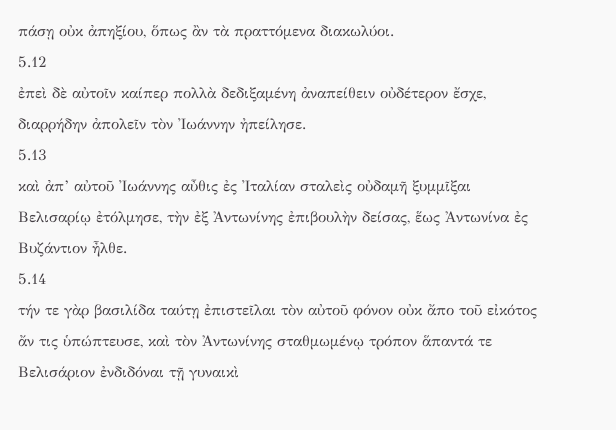πάσῃ οὐκ ἀπηξίου, ὅπως ἂν τὰ πραττόμενα διακωλύοι.
5.12
ἐπεὶ δὲ αὐτοῖν καίπερ πολλὰ δεδιξαμένη ἀναπείθειν οὐδέτερον ἔσχε, διαρρήδην ἀπολεῖν τὸν Ἰωάννην ἠπείλησε.
5.13
καὶ ἀπ’ αὐτοῦ Ἰωάννης αὖθις ἐς Ἰταλίαν σταλεὶς οὐδαμῆ ξυμμῖξαι Βελισαρίῳ ἐτόλμησε, τὴν ἐξ Ἀντωνίνης ἐπιβουλὴν δείσας, ἕως Ἀντωνίνα ἐς Βυζάντιον ἦλθε.
5.14
τήν τε γὰρ βασιλίδα ταύτῃ ἐπιστεῖλαι τὸν αὐτοῦ φόνον οὐκ ἄπο τοῦ εἰκότος ἄν τις ὑπώπτευσε, καὶ τὸν Ἀντωνίνης σταθμωμένῳ τρόπον ἅπαντά τε Βελισάριον ἐνδιδόναι τῇ γυναικὶ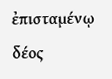ἐπισταμένῳ δέος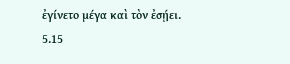ἐγίνετο μέγα καὶ τὸν ἐσῄει.
5.15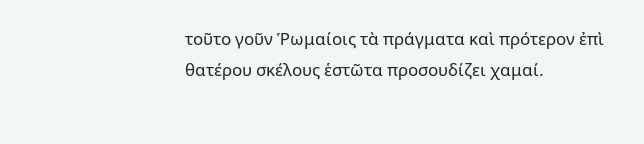τοῦτο γοῦν Ῥωμαίοις τὰ πράγματα καὶ πρότερον ἐπὶ θατέρου σκέλους ἑστῶτα προσουδίζει χαμαί.